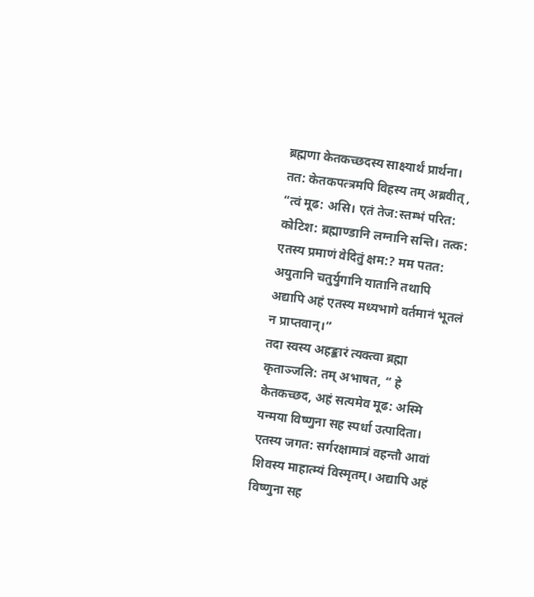ब्रह्मणा केतकच्छदस्य साक्ष्यार्थं प्रार्थना।
तत: केतकपत्त्रमपि विहस्य तम् अब्रवीत् , “त्वं मूढ: असि। एतं तेज:स्तम्भं परित: कोटिश: ब्रह्माण्डानि लग्नानि सन्ति। तत्क: एतस्य प्रमाणं वेदितुं क्षम:? मम पतत: अयुतानि चतुर्युगानि यातानि तथापि अद्यापि अहं एतस्य मध्यभागे वर्तमानं भूतलं न प्राप्तवान्।”
तदा स्वस्य अहङ्कारं त्यक्त्वा ब्रह्मा कृताञ्जलि: तम् अभाषत, “ हे केतकच्छद, अहं सत्यमेव मूढ: अस्मि यन्मया विष्णुना सह स्पर्धा उत्पादिता। एतस्य जगत: सर्गरक्षामात्रं वहन्तौ आवां शिवस्य माहात्म्यं विस्मृतम्। अद्यापि अहं विष्णुना सह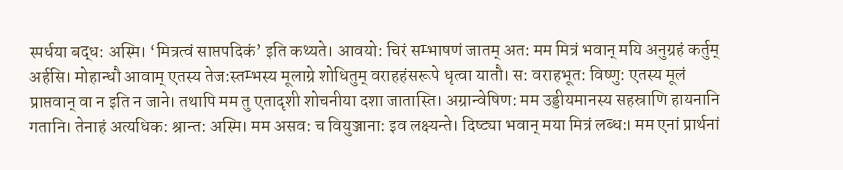स्पर्धया बद्ध: अस्मि। ‘मित्रत्वं साप्तपदिकं’ इति कथ्यते। आवयो: चिरं सम्भाषणं जातम् अत: मम मित्रं भवान् मयि अनुग्रहं कर्तुम् अर्हसि। मोहान्धौ आवाम् एतस्य तेज:स्तम्भस्य मूलाग्रे शोधितुम् वराहहंसरूपे धृत्वा यातौ। स: वराहभूत: विष्णु: एतस्य मूलं प्राप्तवान् वा न इति न जाने। तथापि मम तु एतादृशी शोचनीया दशा जातास्ति। अग्रान्वेषिण: मम उड्डीयमानस्य सहस्राणि हायनानि गतानि। तेनाहं अत्यधिक: श्रान्त: अस्मि। मम असव: च वियुञ्जाना: इव लक्ष्यन्ते। दिष्ट्या भवान् मया मित्रं लब्ध:। मम एनां प्रार्थनां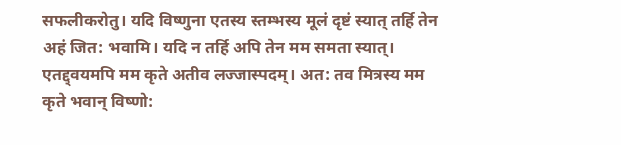सफलीकरोतु। यदि विष्णुना एतस्य स्तम्भस्य मूलं दृष्टं स्यात् तर्हि तेन अहं जित: भवामि। यदि न तर्हि अपि तेन मम समता स्यात्। एतद्द्वयमपि मम कृते अतीव लज्जास्पदम्। अत: तव मित्रस्य मम कृते भवान् विष्णो: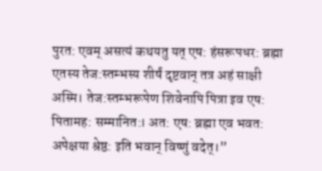पुरत: एवम् असत्यं कथयतु यत् एष: हंसरूपधर: ब्रह्मा एतस्य तेज:स्तम्भस्य शीर्षं दृष्टवान् तत्र अहं साक्षी अस्मि। तेज:स्तम्भरूपेण शिवेनापि पित्रा इव एष: पितामह: सम्मानित:। अत: एष: ब्रह्मा एव भवत: अपेक्षया श्रेष्ठ: इति भवान् विष्णुं वदेत्।”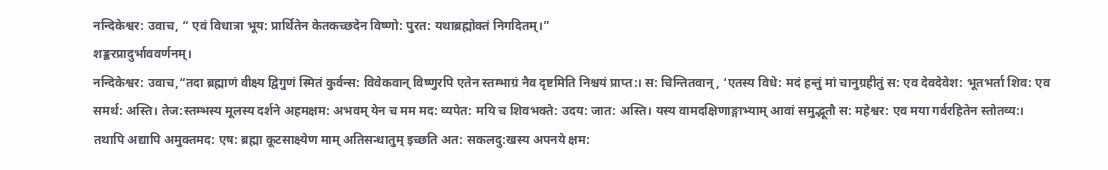नन्दिकेश्वर: उवाच, “ एवं विधात्रा भूय: प्रार्थितेन केतकच्छदेन विष्णो: पुरत: यथाब्रह्मोक्तं निगदितम्।”
शङ्करप्रादुर्भाववर्णनम्।
नन्दिकेश्वर: उवाच,“तदा ब्रह्माणं वीक्ष्य द्विगुणं स्मितं कुर्वन्स: विवेकवान् विष्णुरपि एतेन स्तम्भाग्रं नैव दृष्टमिति निश्चयं प्राप्त:। स: चिन्तितवान् , ‘एतस्य विधे: मदं हन्तुं मां चानुग्रहीतुं स: एव देवदेवेश: भूतभर्ता शिव: एव समर्थ: अस्ति। तेज:स्तम्भस्य मूलस्य दर्शने अहमक्षम: अभवम् येन च मम मद: व्यपेत: मयि च शिवभक्ते: उदय: जात: अस्ति। यस्य वामदक्षिणाङ्गाभ्याम् आवां समुद्भूतौ स: महेश्वर: एव मया गर्वरहितेन स्तोतव्य:। तथापि अद्यापि अमुक्तमद: एष: ब्रह्मा कूटसाक्ष्येण माम् अतिसन्धातुम् इच्छति अत: सकलदु:खस्य अपनये क्षम: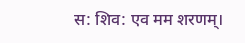स: शिव: एव मम शरणम्।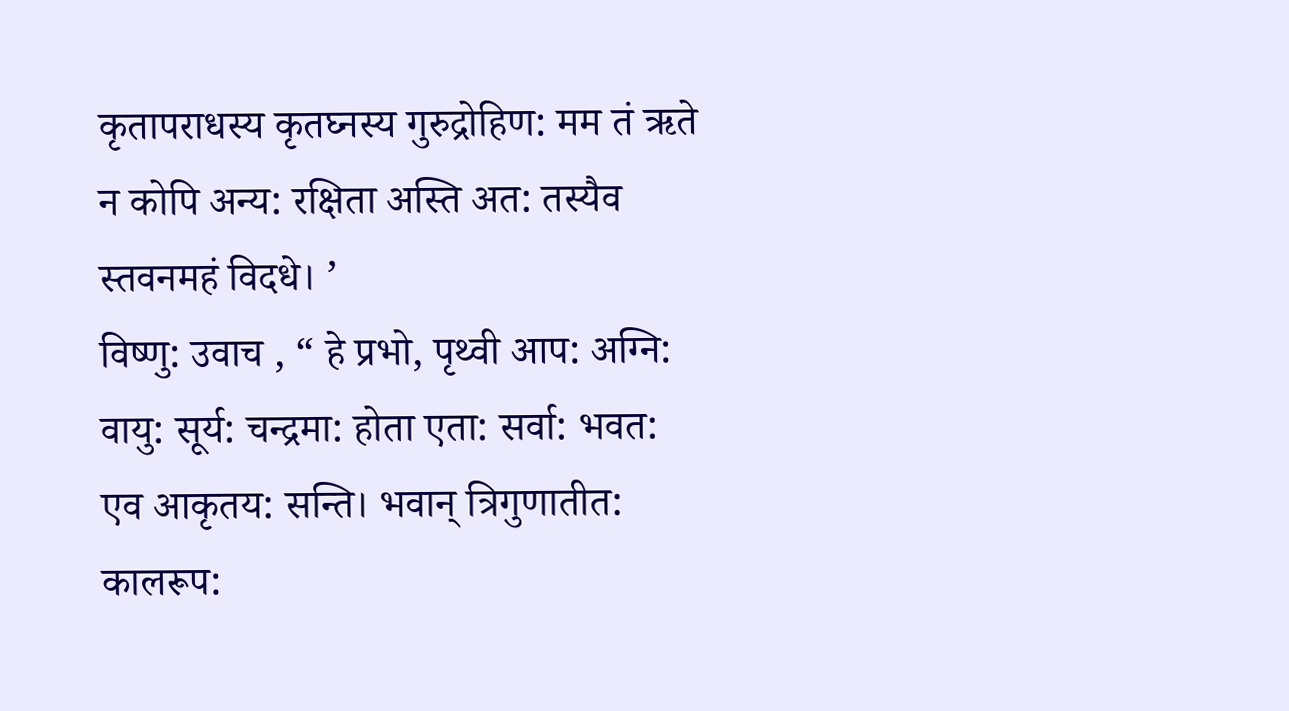कृतापराधस्य कृतघ्नस्य गुरुद्रोहिण: मम तं ऋते न कोपि अन्य: रक्षिता अस्ति अत: तस्यैव स्तवनमहं विदधे। ’
विष्णु: उवाच , “ हे प्रभो, पृथ्वी आप: अग्नि: वायु: सूर्य: चन्द्रमा: होता एता: सर्वा: भवत: एव आकृतय: सन्ति। भवान् त्रिगुणातीत: कालरूप: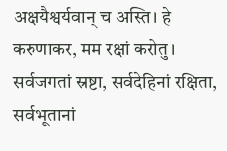अक्षयैश्वर्यवान् च अस्ति। हे करुणाकर, मम रक्षां करोतु। सर्वजगतां स्रष्टा, सर्वदेहिनां रक्षिता, सर्वभूतानां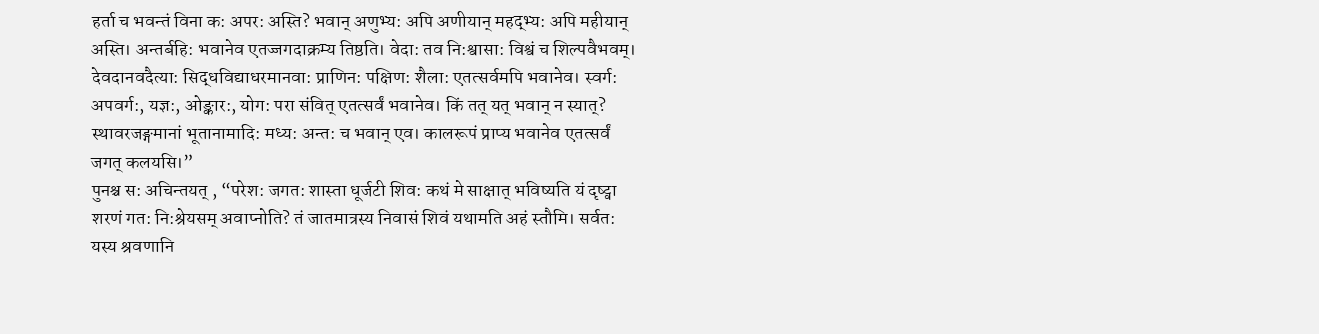हर्ता च भवन्तं विना क: अपर: अस्ति? भवान् अणुभ्य: अपि अणीयान् महद्भ्य: अपि महीयान् अस्ति। अन्तर्बहि: भवानेव एतज्जगदाक्रम्य तिष्ठति। वेदा: तव नि:श्वासा: विश्वं च शिल्पवैभवम्। देवदानवदैत्या: सिद्धविद्याधरमानवा: प्राणिन: पक्षिण: शैला: एतत्सर्वमपि भवानेव। स्वर्ग: अपवर्ग:, यज्ञ:, ओङ्कार:, योग: परा संवित् एतत्सर्वं भवानेव। किं तत् यत् भवान् न स्यात्? स्थावरजङ्गमानां भूतानामादि: मध्य: अन्त: च भवान् एव। कालरूपं प्राप्य भवानेव एतत्सर्वं जगत् कलयसि।”
पुनश्च स: अचिन्तयत् , “परेश: जगत: शास्ता धूर्जटी शिव: कथं मे साक्षात् भविष्यति यं दृष्ट्वा शरणं गत: नि:श्रेयसम् अवाप्नोति? तं जातमात्रस्य निवासं शिवं यथामति अहं स्तौमि। सर्वत: यस्य श्रवणानि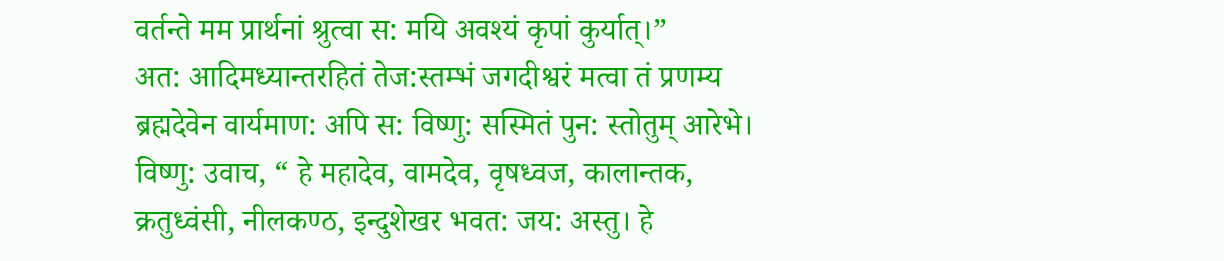वर्तन्ते मम प्रार्थनां श्रुत्वा स: मयि अवश्यं कृपां कुर्यात्।”
अत: आदिमध्यान्तरहितं तेज:स्तम्भं जगदीश्वरं मत्वा तं प्रणम्य ब्रह्मदेवेन वार्यमाण: अपि स: विष्णु: सस्मितं पुन: स्तोतुम् आरेभे।
विष्णु: उवाच, “ हे महादेव, वामदेव, वृषध्वज, कालान्तक, क्रतुध्वंसी, नीलकण्ठ, इन्दुशेखर भवत: जय: अस्तु। हे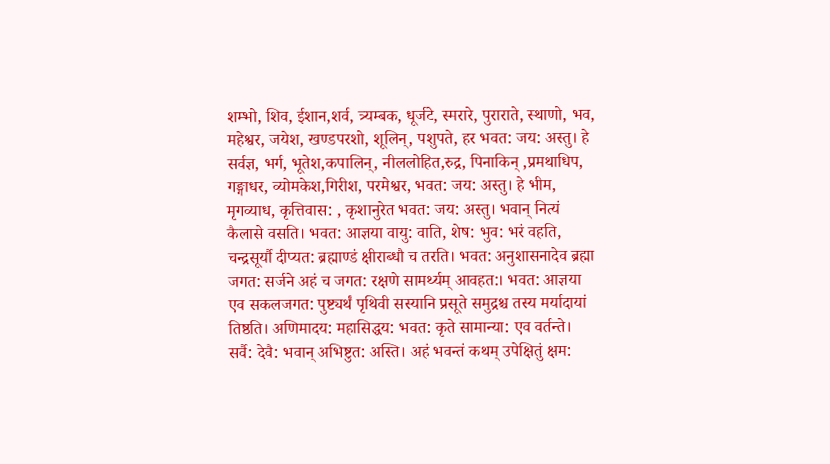शम्भो, शिव, ईशान,शर्व, त्र्यम्बक, धूर्जटे, स्मरारे, पुराराते, स्थाणो, भव, महेश्वर, जयेश, खण्डपरशो, शूलिन्, पशुपते, हर भवत: जय: अस्तु। हे सर्वज्ञ, भर्ग, भूतेश,कपालिन्, नीललोहित,रुद्र, पिनाकिन् ,प्रमथाधिप, गङ्गाधर, व्योमकेश,गिरीश, परमेश्वर, भवत: जय: अस्तु। हे भीम, मृगव्याध, कृत्तिवास: , कृशानुरेत भवत: जय: अस्तु। भवान् नित्यं कैलासे वसति। भवत: आज्ञया वायु: वाति, शेष: भुव: भरं वहति, चन्द्रसूर्यौ दीप्यत: ब्रह्माण्डं क्षीराब्धौ च तरति। भवत: अनुशासनादेव ब्रह्मा जगत: सर्जने अहं च जगत: रक्षणे सामर्थ्यम् आवहत:। भवत: आज्ञया एव सकलजगत: पुष्ट्यर्थं पृथिवी सस्यानि प्रसूते समुद्रश्च तस्य मर्यादायां तिष्ठति। अणिमादय: महासिद्धय: भवत: कृते सामान्या: एव वर्तन्ते। सर्वै: देवै: भवान् अभिष्टुत: अस्ति। अहं भवन्तं कथम् उपेक्षितुं क्षम: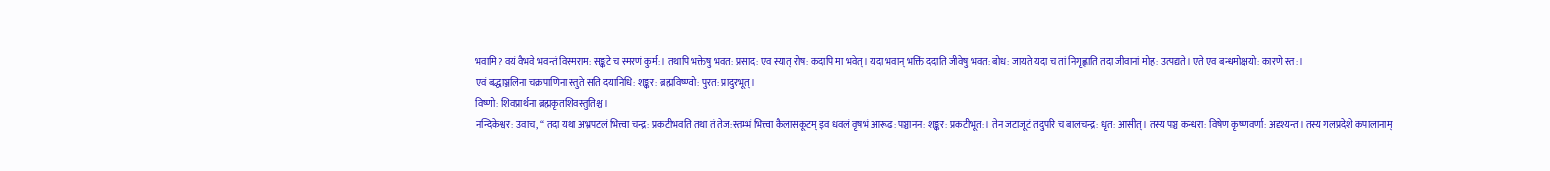भवामि? वयं वैभवे भवन्तं विस्मराम: सङ्कटे च स्मरणं कुर्म:। तथापि भक्तेषु भवत: प्रसाद: एव स्यात् रोष: कदापि मा भवेत्। यदा भवान् भक्तिं ददाति जीवेषु भवत: बोध: जायते यदा च तां निगृह्णाति तदा जीवानां मोह: उत्पद्यते। एते एव बन्धमोक्षयो: कारणे स्त:।
एवं बद्धाञ्जलिना चक्रपाणिना स्तुते सति दयानिधि: शङ्कर: ब्रह्मविष्ण्वो: पुरत: प्रादुरभूत्।
विष्णो: शिवप्रार्थना ब्रह्मकृतशिवस्तुतिश्च।
नन्दिकेश्वर: उवाच, “ तदा यथा अभ्रपटलं भित्त्वा चन्द्र: प्रकटीभवति तथा तं तेज:स्तम्भं भित्त्वा कैलासकूटम् इव धवलं वृषभं आरूढ: पञ्चानन: शङ्कर: प्रकटीभूत:। तेन जटाजूटं तदुपरि च बालचन्द्र: धृत: आसीत्। तस्य पञ्च कन्धरा: विषेण कृष्णवर्णा: अदृश्यन्त। तस्य गलप्रदेशे कपालानाम्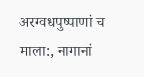अरग्वधपुष्पाणां च माला:, नागानां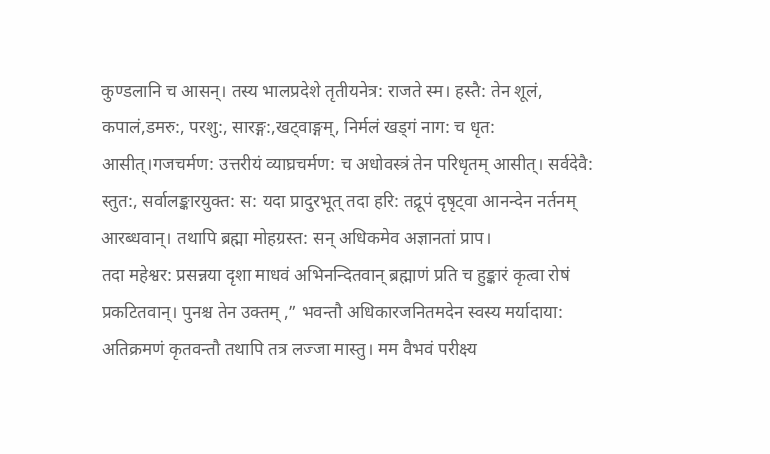कुण्डलानि च आसन्। तस्य भालप्रदेशे तृतीयनेत्र: राजते स्म। हस्तै: तेन शूलं, कपालं,डमरु:, परशु:, सारङ्ग:,खट्वाङ्गम्, निर्मलं खड्गं नाग: च धृत: आसीत्।गजचर्मण: उत्तरीयं व्याघ्रचर्मण: च अधोवस्त्रं तेन परिधृतम् आसीत्। सर्वदेवै: स्तुत:, सर्वालङ्कारयुक्त: स: यदा प्रादुरभूत् तदा हरि: तद्रूपं दृषृट्वा आनन्देन नर्तनम् आरब्धवान्। तथापि ब्रह्मा मोहग्रस्त: सन् अधिकमेव अज्ञानतां प्राप।
तदा महेश्वर: प्रसन्नया दृशा माधवं अभिनन्दितवान् ब्रह्माणं प्रति च हुङ्कारं कृत्वा रोषं प्रकटितवान्। पुनश्च तेन उक्तम् ,” भवन्तौ अधिकारजनितमदेन स्वस्य मर्यादाया: अतिक्रमणं कृतवन्तौ तथापि तत्र लज्जा मास्तु। मम वैभवं परीक्ष्य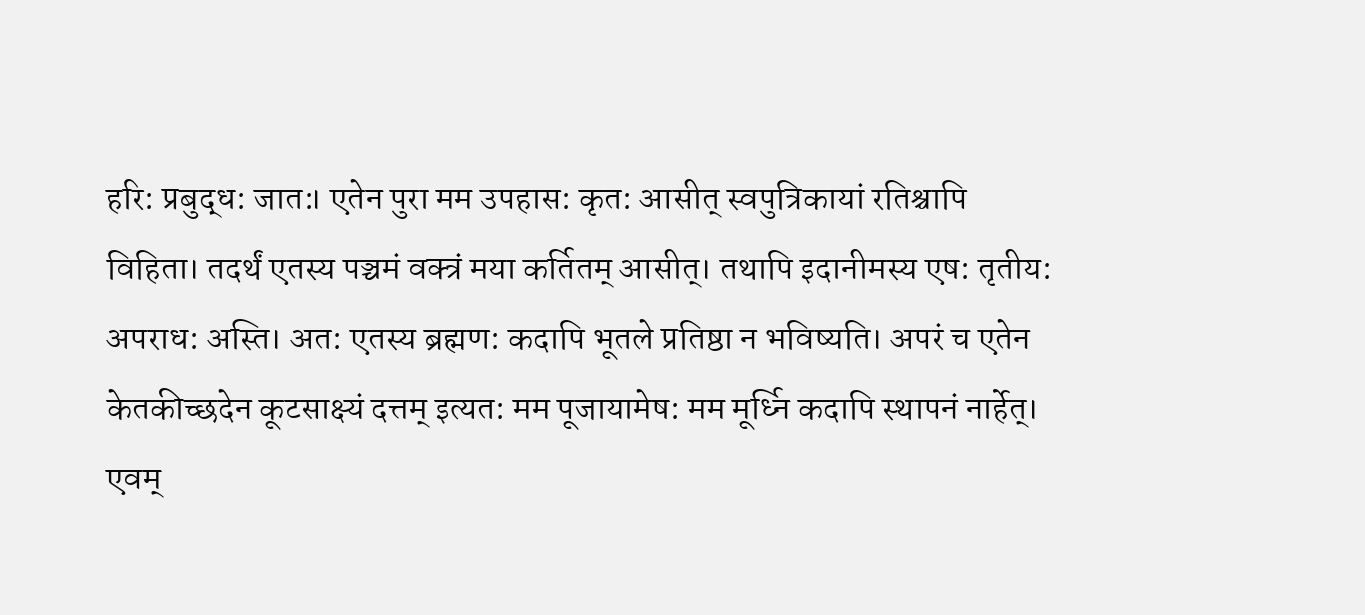हरि: प्रबुद्ध: जात:। एतेन पुरा मम उपहास: कृत: आसीत् स्वपुत्रिकायां रतिश्चापि विहिता। तदर्थं एतस्य पञ्चमं वक्त्रं मया कर्तितम् आसीत्। तथापि इदानीमस्य एष: तृतीय: अपराध: अस्ति। अत: एतस्य ब्रह्मण: कदापि भूतले प्रतिष्ठा न भविष्यति। अपरं च एतेन केतकीच्छदेन कूटसाक्ष्यं दत्तम् इत्यत: मम पूजायामेष: मम मूर्ध्नि कदापि स्थापनं नार्हेत्।
एवम्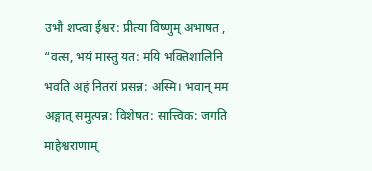उभौ शप्त्वा ईश्वर: प्रीत्या विष्णुम् अभाषत , “वत्स, भयं मास्तु यत: मयि भक्तिशालिनि भवति अहं नितरां प्रसन्न: अस्मि। भवान् मम अङ्गात् समुत्पन्न: विशेषत: सात्त्विक: जगति माहेश्वराणाम्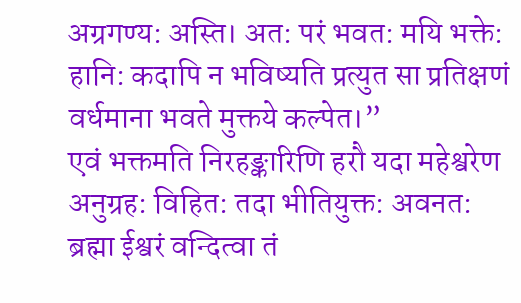अग्रगण्य: अस्ति। अत: परं भवत: मयि भक्ते: हानि: कदापि न भविष्यति प्रत्युत सा प्रतिक्षणं वर्धमाना भवते मुक्तये कल्पेत।”
एवं भक्तमति निरहङ्कारिणि हरौ यदा महेश्वरेण अनुग्रह: विहित: तदा भीतियुक्त: अवनत: ब्रह्मा ईश्वरं वन्दित्वा तं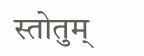स्तोतुम्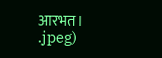आरभत।
.jpeg)